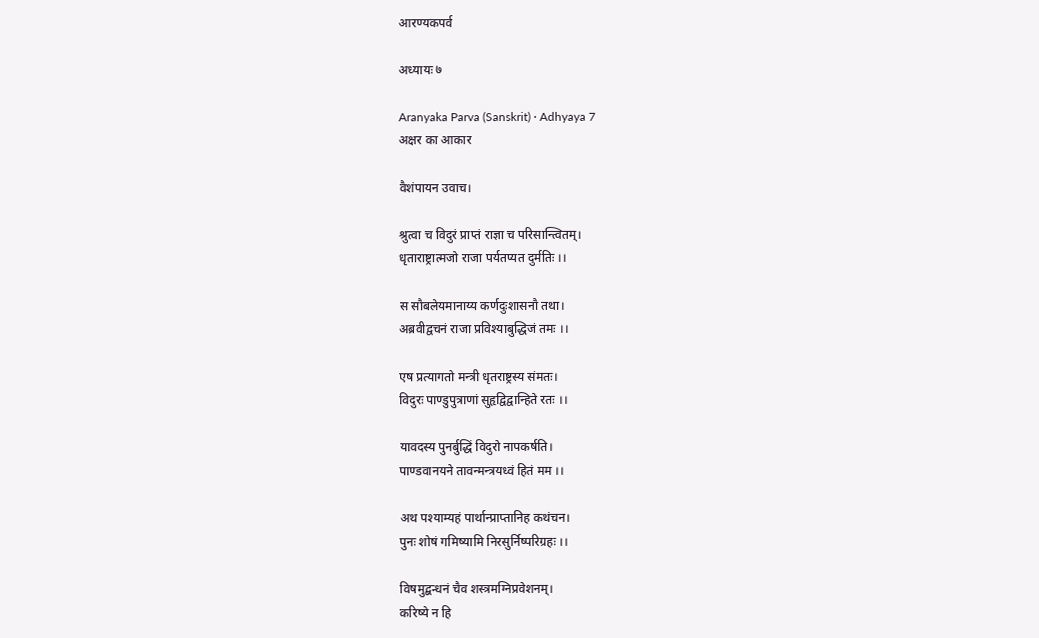आरण्यकपर्व

अध्यायः ७

Aranyaka Parva (Sanskrit) · Adhyaya 7
अक्षर का आकार

वैशंपायन उवाच।

श्रुत्वा च विदुरं प्राप्तं राज्ञा च परिसान्त्वितम्।
धृताराष्ट्रात्मजो राजा पर्यतप्यत दुर्मतिः ।।

स सौबलेयमानाय्य कर्णदुःशासनौ तथा।
अब्रवीद्वचनं राजा प्रविश्याबुद्धिजं तमः ।।

एष प्रत्यागतो मन्त्री धृतराष्ट्रस्य संमतः।
विदुरः पाण्डुपुत्राणां सुहृद्विद्वान्हिते रतः ।।

यावदस्य पुनर्बुद्धिं विदुरो नापकर्षति।
पाण्डवानयने तावन्मन्त्रयध्वं हितं मम ।।

अथ पश्याम्यहं पार्थान्प्राप्तानिह कथंचन।
पुनः शोषं गमिष्यामि निरसुर्निष्परिग्रहः ।।

विषमुद्बन्धनं चैव शस्त्रमग्निप्रवेशनम्।
करिष्ये न हि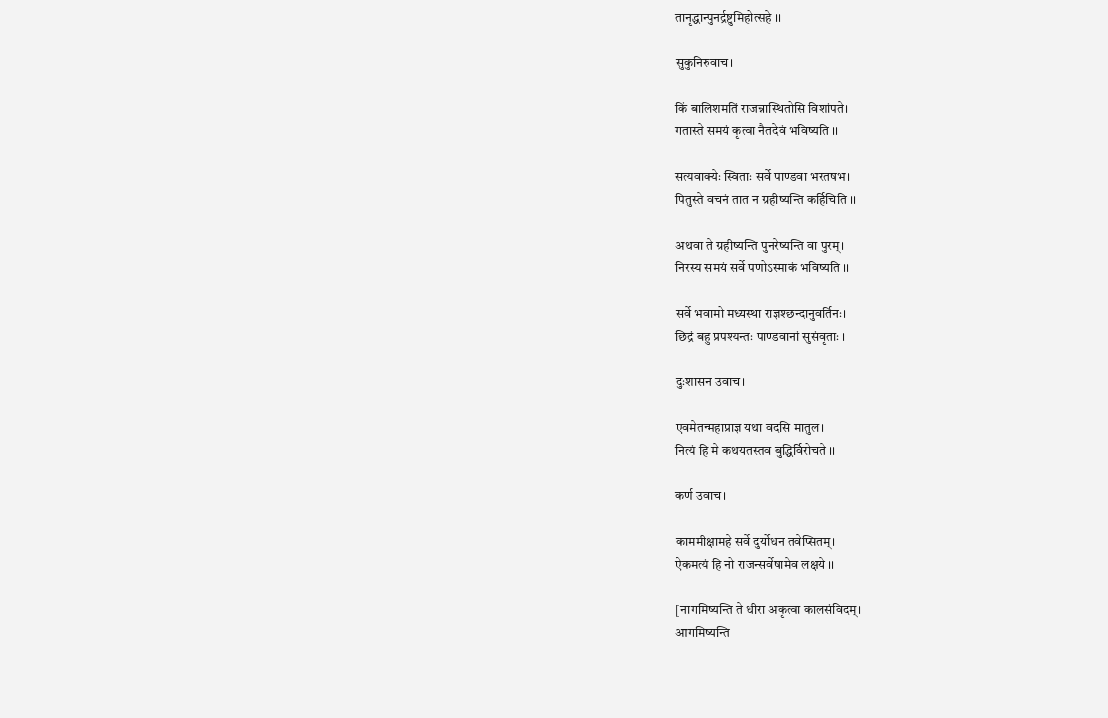तानृद्धान्पुनर्द्रष्टुमिहोत्सहे ।।

सुकुनिरुवाच।

किं बालिशमतिं राजन्नास्थितोसि विशांपते।
गतास्ते समयं कृत्वा नैतदेवं भविष्यति ।।

सत्यवाक्येः स्विताः सर्वे पाण्डवा भरतषभ।
पितुस्ते वचनं तात न ग्रहीष्यन्ति कर्हिचिति ।।

अथवा ते ग्रहीष्यन्ति पुनरेष्यन्ति वा पुरम्।
निरस्य समयं सर्वे पणोऽस्माकं भविष्यति ।।

सर्वे भवामो मध्यस्था राज्ञश्छन्दानुवर्तिनः।
छिद्रं बहु प्रपश्यन्तः पाण्डवानां सुसंवृताः ।

दुःशासन उवाच।

एवमेतन्महाप्राज्ञ यथा वदसि मातुल।
नित्यं हि मे कथयतस्तव बुद्धिर्विरोचते ।।

कर्ण उवाच।

काममीक्षामहे सर्वे दुर्योधन तवेप्सितम्।
ऐकमत्यं हि नो राजन्सर्वेषामेव लक्षये ।।

[नागमिष्यन्ति ते धीरा अकृत्वा कालसंविदम्।
आगमिष्यन्ति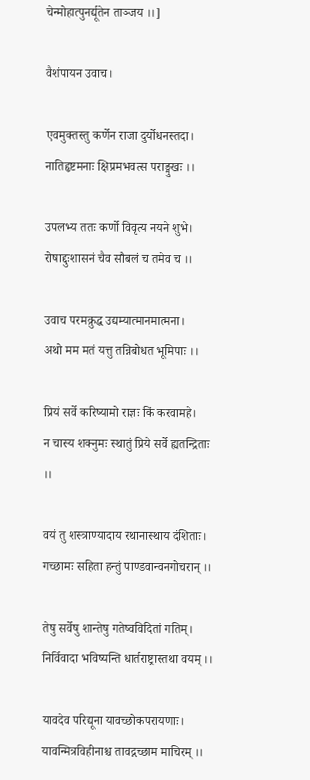चेन्मोहात्पुनर्द्यूतेन ताञ्जय ।।]

वैशंपायन उवाच।

एवमुक्तस्तु कर्णेन राजा दुर्योधनस्तदा।
नातिहृष्टमनाः क्षिप्रमभवत्स पराङ्मुखः ।।

उपलभ्य ततः कर्णो विवृत्य नयने शुभे।
रोषाद्दुःशासनं चैव सौबलं च तमेव च ।।

उवाच परमक्रुद्ध उद्यम्यात्मानमात्मना।
अथो मम मतं यत्तु तन्निबोधत भूमिपाः ।।

प्रियं सर्वे करिष्यामो राज्ञः किं करवामहे।
न चास्य शक्नुमः स्थातुं प्रिये सर्वे ह्यतन्द्रिताः ।।

वयं तु शस्त्राण्यादाय रथानास्थाय दंशिताः।
गच्छामः सहिता हन्तुं पाण्डवान्वनगोचरान् ।।

तेषु सर्वेषु शान्तेषु गतेष्वविदितां गतिम्।
निर्विवादा भविष्यन्ति धार्तराष्ट्रास्तथा वयम् ।।

यावदेव परिद्यूना यावच्छोकपरायणाः।
यावन्मित्रविहीनाश्च तावद्गच्छाम माचिरम् ।।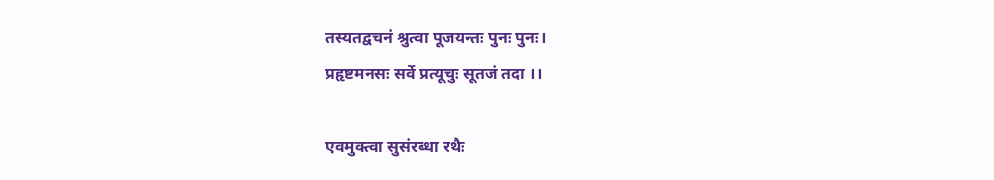तस्यतद्वचनं श्रुत्वा पूजयन्तः पुनः पुनः।
प्रहृष्टमनसः सर्वे प्रत्यूचुः सूतजं तदा ।।

एवमुक्त्वा सुसंरब्धा रथैः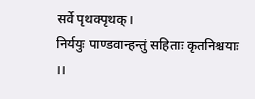सर्वे पृथक्पृथक्।
निर्ययुः पाण्डवान्हन्तुं सहिताः कृतनिश्चयाः ।।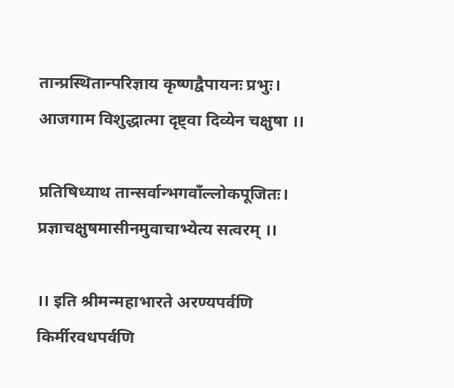तान्प्रस्थितान्परिज्ञाय कृष्णद्वैपायनः प्रभुः।
आजगाम विशुद्धात्मा दृष्ट्वा दिव्येन चक्षुषा ।।

प्रतिषिध्याथ तान्सर्वान्भगवाँल्लोकपूजितः।
प्रज्ञाचक्षुषमासीनमुवाचाभ्येत्य सत्वरम् ।।

।। इति श्रीमन्महाभारते अरण्यपर्वणि
किर्मीरवधपर्वणि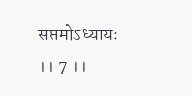सप्तमोऽध्यायः ।। 7 ।।